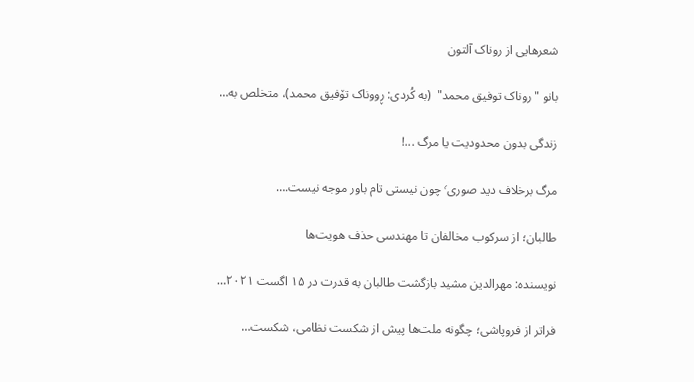شعرهایی از روناک آلتون

بانو "روناک توفیق محمد"  (به کُردی: ڕووناک تۆفیق محمد)، متخلص به…

زندگی بدون محدودیت یا مرگ ...!

مرگ برخلاف دید صوری٬ چون نیستی تام باور موجه نیست.…

طالبان؛ از سرکوب مخالفان تا مهندسی حذف هویت‌ها

نویسنده: مهرالدین مشید بازگشت طالبان به قدرت در ۱۵ اگست ۲۰۲۱…

فراتر از فروپاشی؛ چگونه ملت‌ها پیش از شکست نظامی، شکست…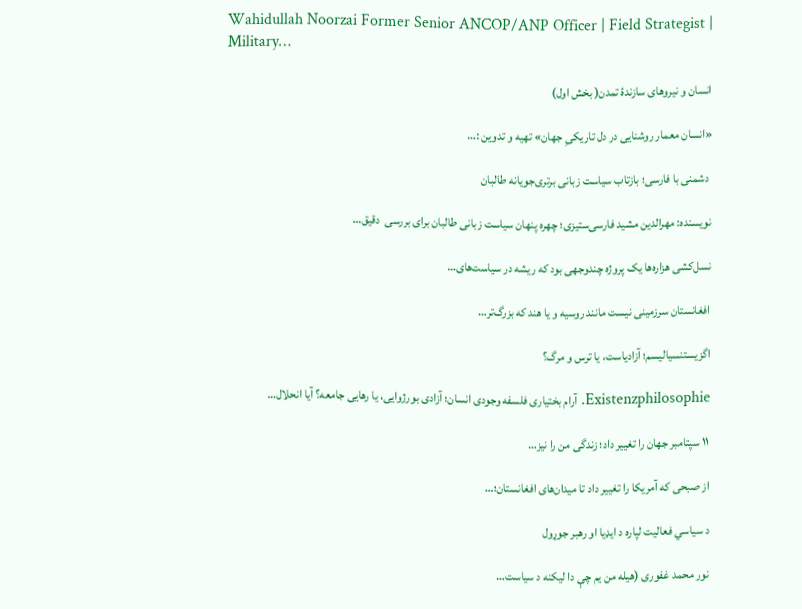Wahidullah Noorzai Former Senior ANCOP/ANP Officer | Field Strategist | Military…

انسان و نیروهای سازندهٔ تمدن( بخش اول)

«انسان معمار روشنایی در دل تاریکیِ جهان» تهیه و تدوین :…

 دشمنی با فارسی؛ بازتاب سیاست زبانی برتری‌جویانه طالبان

نویسنده: مهرالدین مشید فارسی‌ستیزی؛ چهره پنهان سیاست زبانی طالبان برای بررسی  دقیق…

نسل‌کشی هزاره‌ها یک پروژه چندوجهی بود که ریشه در سیاست‌های…

افغانستان سرزمینی نیست مانند روسیه و یا هند که بزرگ‌تر…

اگزیستنسیالیسم؛ آزادیاست، یا ترس و مرگ؟

Existenzphilosophie. آرام بختیاری فلسفه وجودی انسان؛ آزادی بورژوایی، یا رهایی جامعه؟ آیا انحلال…

۱۱ سپتامبر جهان را تغییر داد؛ زندگی من را نیز…

از صبحی که آمریکا را تغییر داد تا میدان‌های افغانستان؛…

د سیاسي فعالیت لپاره د ایډیا او رهبر جوړول

نور محمد غفوری (هیله من یم چې دا لیکنه د سیاست…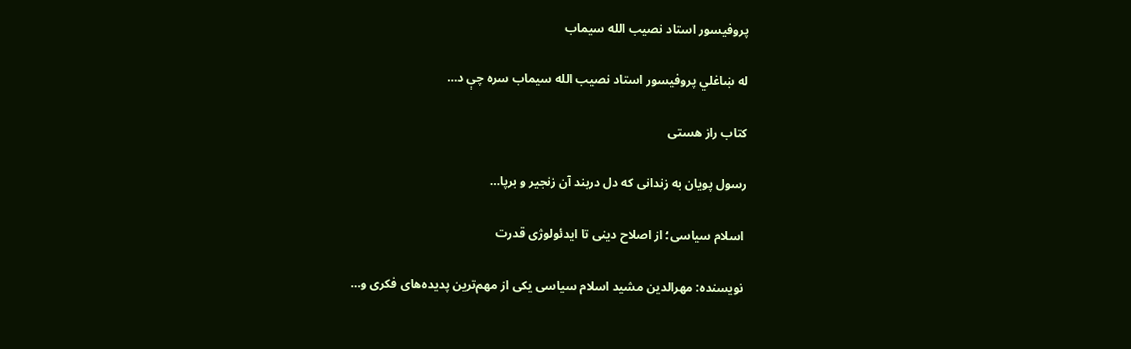پروفیسور استاد نصیب الله سیماب

له ښاغلي پروفیسور استاد نصیب الله سیماب سره چې د…

کتاب راز هستی

رسول پویان به زندانی که دل دربند آن زنجیر و برپا…

 اسلام سیاسی؛ از اصلاح دینی تا ایدئولوژی قدرت

 نویسنده: مهرالدین مشید اسلام سیاسی یکی از مهم‌ترین پدیده‌های فکری و…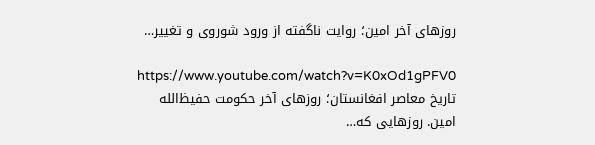روزهای آخر امین؛ روایت ناگفته از ورود شوروی و تغییر…

https://www.youtube.com/watch?v=K0xOd1gPFV0 تاریخ معاصر افغانستان؛ روزهای آخر حکومت حفیظ‌الله امین. روزهایی که…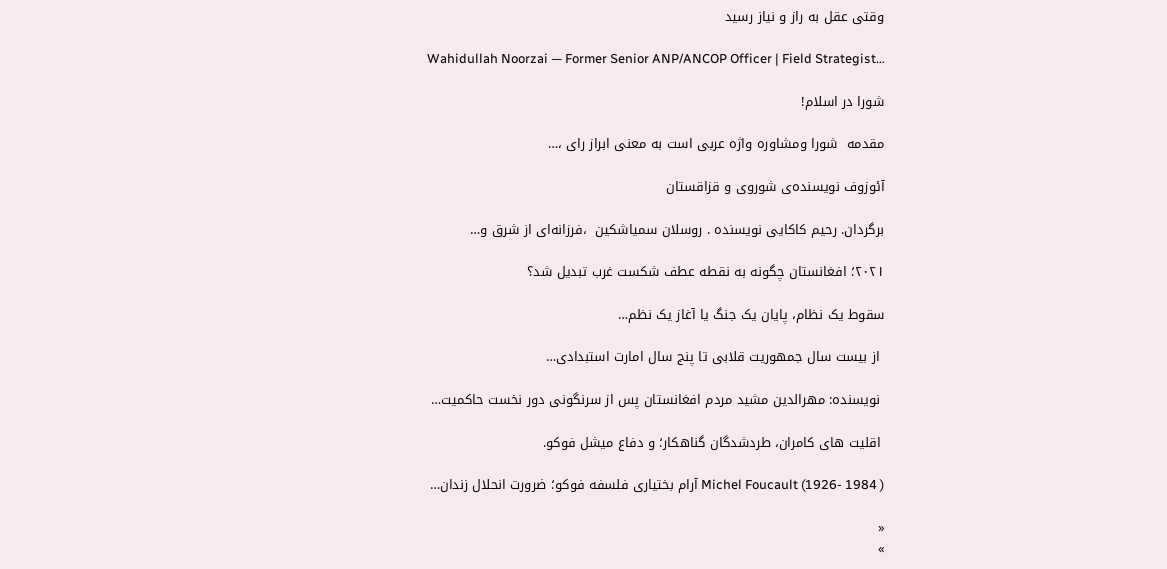وقتی عقل به راز و نیاز رسید

Wahidullah Noorzai — Former Senior ANP/ANCOP Officer | Field Strategist…

شورا در اسلام!

مقدمه  شورا ومشاوره واژه عربی است به معنی ابراز رای ،…

آئوزوف نویسنده‌ی شوروی و قزاقستان

برگردان. رحیم کاکایی نویسنده . روسلان سمیاشکین  ،فرزانه‌ای از شرق و…

۲۰۲۱؛ افغانستان چگونه به نقطه عطف شکست غرب تبدیل شد؟

سقوط یک نظام، پایان یک جنگ یا آغاز یک نظم…

 از بیست سال جمهوریت قلابی تا پنج سال امارت استبدادی…

 نویسنده: مهرالدین مشید مردم افغانستان پس از سرنگونی دور نخست حاکمیت…

 اقلیت های کامران، طردشدگان گناهکار؛ و دفاع میشل فوکو.

Michel Foucault (1926- 1984 ) آرام بختیاری فلسفه فوکو؛ ضرورت انحلال زندان…

«
»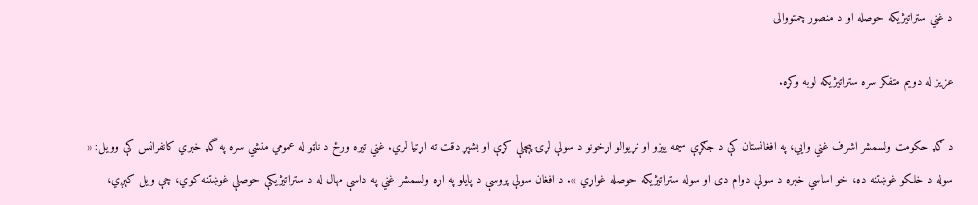د غني ستراتيژيکه حوصله او د منصور چمتووالی

عزيز له دويم متفکر سره ستراتيژيکه لوبه وکړه.

د ګډ حکومت ولسمشر اشرف غني وايي، په افغانستان کې د جګړې سيمه ييزو او نړيوالو اړخونو د سولې لړۍ پېچلې کړې او بشپړ دقت ته اړتيا لري. غني تيره ورځ د ناټو له عمومي منشي سره په گډ خبري کانفرانس کې وويل: « سوله د خلکو غوښتنه ده، خو اساسي خبره د سولې دوام دی او سوله ستراتيژيکه حوصله غواړي ». د افغان سولې پروسې د پايلو په اړه ولسمشر غني په داسې مهال له د ستراتيژيکې حوصلې غوښتنه کوي، چې ويل کېږي،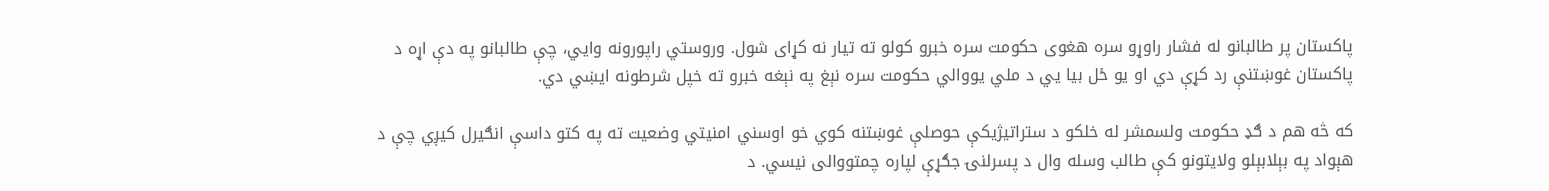پاکستان پر طالبانو له فشار راوړو سره هغوی حکومت سره خبرو کولو ته تيار نه کړای شول. وروستي راپورونه وايي، چې طالبانو په دې اړه د پاکستان غوښتنې رد کړې دي او يو ځل بيا يي د ملي يووالي حکومت سره نېغ په نېغه خبرو ته خپل شرطونه ايښي دي.

که څه هم د ګډ حکومت ولسمشر له خلکو د ستراتيژيکې حوصلې غوښتنه کوي خو اوسني امنيتي وضعيت ته په کتو داسې انګيرل کيږي چې د هېواد په بېلابېلو ولایتونو کې طالب وسله وال د پسرلنۍ جګړې لپاره چمتووالی نيسي. د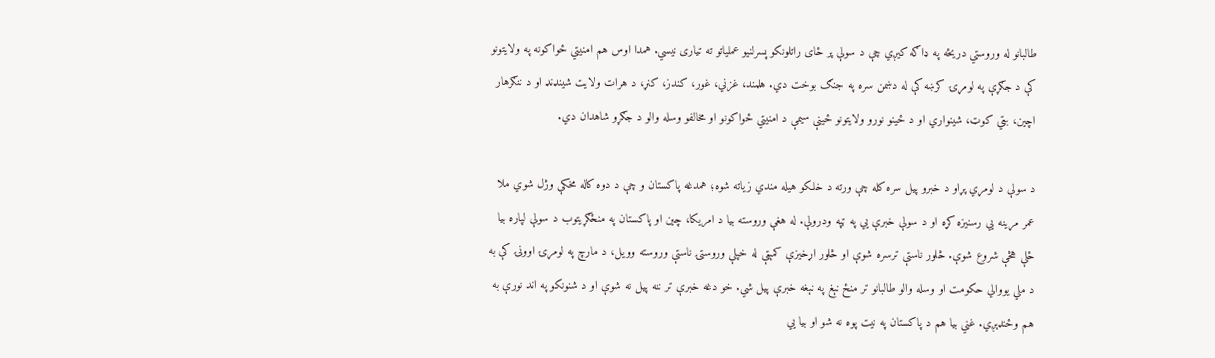طالبانو له وروستي دريځه په ډاګه کيږي چې د سولې پر ځای راتلونکو پسرلنيو عملياتو ته تياری نيسي. همدا اوس هم امنيتي ځواکونه په ولايتونو کې د جګړې په لومړۍ کرښه کې له دښمن سره په جنګ بوخت دي. هلمند، غزني، غور، کندز، کنړ، د هرات ولايت شينډنډ او د ننګرهار اچين، بټي کوټ، شينواري او د ځينو نورو ولايتونو ځينې سيمې د امنيتي ځواکونو او مخالفو وسله والو د جګړو شاهدان دي.

د سولې د لومړي پړاو د خبرو پيل سره کله چې ورته د خلکو هيله مندي زياته شوه؛ همدغه پاکستان و چې د دوه کاله مخکې وژل شوي ملا عمر مړينه يي رسنيزه کړه او د سولې خبرې يي په ټپه ودرولې. له هغې وروسته بيا د امريکا، چين او پاکستان په منځګړيتوب د سولې لپاره بيا ځلې هڅې شروع شوې. څلور ناستې ترسره شوې او څلور اړخيزې کمېټې له خپلې وروستۍ ناستې وروسته وويل، د مارچ په لومړۍ اوونۍ کې به د ملي يووالي حکومت او وسله والو طالبانو تر منځ نېغ په نېغه خبرې پيل شي. خو دغه خبرې تر ننه پيل نه شوې او د شنونکو په اند نورې به هم وځنډېږي. غني بيا هم د پاکستان په نيت پوه نه شو او بيا يي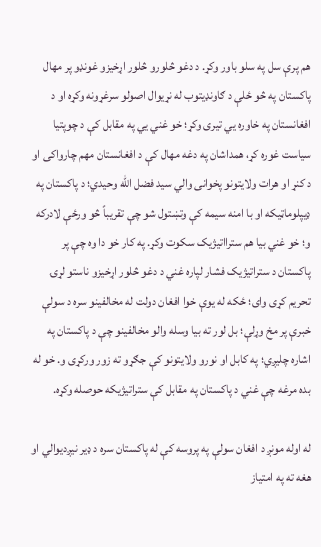هم پرې سل په سلو باور وکړ. د دغو څلورو څلور اړخيزو غونډو پر مهال پاکستان په څو ځلې د ګاونډيتوب له نړيوال اصولو سرغړونه وکړه او د افغانستان په خاوره يي تيری وکړ؛ خو غني يي په مقابل کې د چوپتيا سياست غوره کړ، همداشان په دغه مهال کې د افغانستان مهم چارواکی او د کنړ او هرات ولايتونو پخوانی والي سيد فضل الله وحيدي؛ د پاکستان په ډيپلوماټیکه او با امنه سيمه کې وتښتول شو چې تقريباً څو ورځې لادرکه و؛ خو غني بيا هم سترااتيژيک سکوت وکړ. په کار خو دا وه چې پر پاکستان د ستراتيژيک فشار لپاره غني د دغو څلور اړخيزو ناستو لړۍ تحريم کړی وای؛ ځکه له یوې خوا افغان دولت له مخالفينو سره د سولې خبرې پر مخ وړلې؛ بل لور ته بيا وسله والو مخالفينو چې د پاکستان په اشاره چليږي؛ په کابل او نورو ولايتونو کې جګړو ته زور ورکړی و. خو له بده مرغه چې غني د پاکستان په مقابل کې ستراتيژيکه حوصله وکړه.

له اوله مونږ د افغان سولې په پروسه کې له پاکستان سره د ډير نيږديوالي او هغه ته په امتياز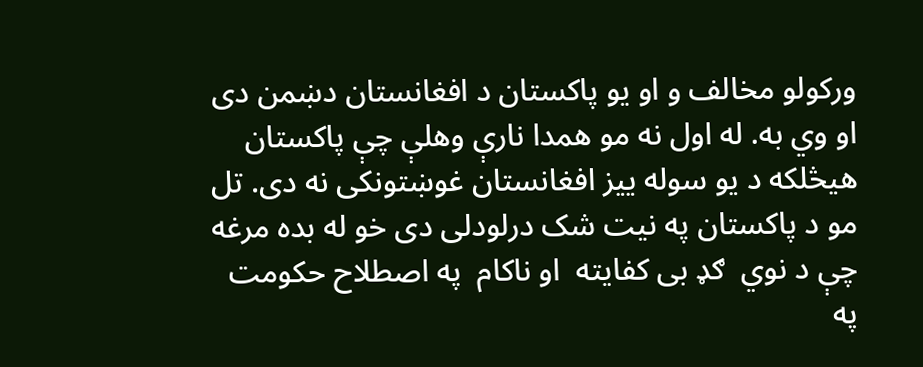ورکولو مخالف و او یو پاکستان د افغانستان دښمن دی او وي به. له اول نه مو همدا نارې وهلې چې پاکستان هيڅلکه د يو سوله ييز افغانستان غوښتونکی نه دی. تل مو د پاکستان په نيت شک درلودلی دی خو له بده مرغه چې د نوي  ګډ بی کفایته  او ناکام  په اصطلاح حکومت په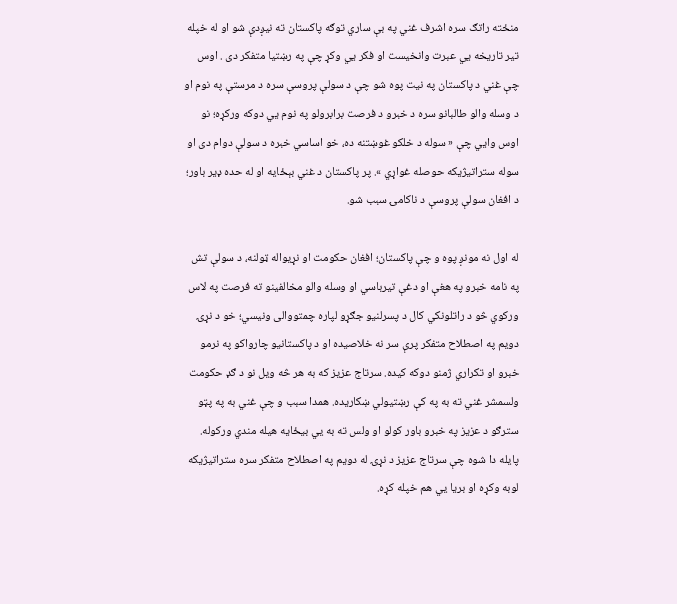منځته راتګ سره اشرف غني په بې ساري توګه پاکستان ته نيږدې شو او له خپله تير تاريخه يي عبرت وانخيست او فکر یي وکړ چې په رښتیا متفکر دی . اوس چې غني د پاکستان په نيت پوه شو چې د سولې پروسې سره د مرستې په نوم او د وسله والو طالبانو سره د خبرو د فرصت برابرولو په نوم يي دوکه ورکړه؛ نو اوس وايي چې « سوله د خلکو غوښتنه ده، خو اساسي خبره د سولې دوام دی او سوله ستراتيژيکه حوصله غواړي ». پر پاکستان د غني بېځايه او له حده ډير باور؛ د افغان سولې پروسې د ناکامۍ سبب شو.

له اول نه مونږ پوه و چې پاکستان؛ افغان حکومت او نړيواله ټولنه، د سولې تش په نامه خبرو په هغې او دغې تيرباسي او وسله والو مخالفينو ته فرصت په لاس ورکوي څو د راتلونکي کال د پسرلنيو جګړو لپاره چمتووالی ونيسي؛ خو د نړۍ دويم په اصطلاح متفکر پرې سر نه خلاصيده او د پاکستانيو چارواکو په نرمو خبرو او تکراري ژمنو دوکه کيده. سرتاج عزيز که به هر څه ويل نو د ګډ حکومت ولسمشر غني ته به په کې رښتيولي ښکاريده. همدا سبب و چې غني به په پټو سترګو د عزيز په خبرو باور کولو او ولس ته به يي بيځايه هيله مندي ورکوله. پايله دا شوه چې سرتاج عزيز د نړۍ له دويم په اصطلاح متفکر سره ستراتيژيکه لوبه وکړه او بريا يي هم خپله کړه.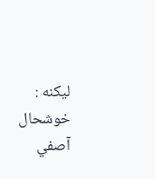لیکنه : خوشحال آصفي